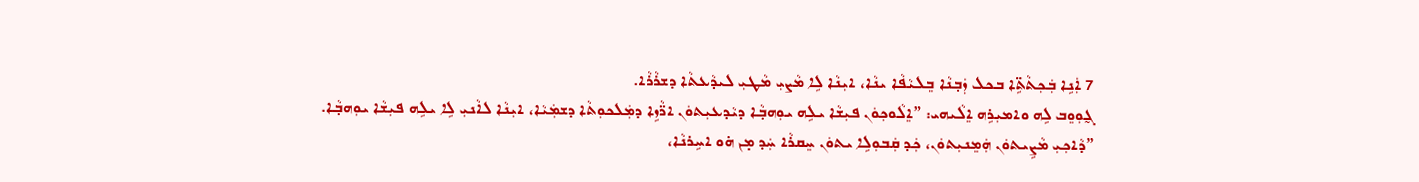7 ܐܲܢܹܐ ܒܲܟ݂ܬܵܬܹ̈ܐ ܒܟܠ ܙܲܒ݂ܢܵܐ ܒܸܠܝܵܦܵܐ ܝܢܵܐ، ܐܝܼܢܵܐ ܠܹܐ ܡܵܨܝܼ ܡܵܛܝܼ ܠܝܕܵܥܬܵܐ ܕܫܪܵܪܵܐ.
ܓ̰ܘܼܘܸܒ ܠܹܗ ܘܐܡܝܼܪܹܗ ܐܸܠܵܝܗܝ: ”ܐܸܠܵܘܟ݂ܘܿܢ ܦܝܼܫܵܐ ܝܠܹܗ ܝܘܼܗܒ݂ܵܐ ܕܝܵܕܥܝܼܬܘܿܢ ܐܪ̈ܵܙܹܐ ܕܡܲܠܟܘܼܬܵܐ ܕܫܡܲܝܵܐ، ܐܝܼܢܵܐ ܠܐܵܢܝܼ ܠܹܐ ܝܠܹܗ ܦܝܼܫܵܐ ܝܘܼܗܒ݂ܵܐ.
”ܕܵܐܟ݂ܝܼ ܡܵܨܹܝܬܘܿܢ ܗܲܡܸܢܝܼܬܘܿܢ، ܟܲܕ ܩܲܒܘܼܠܹܐ ܝܬܘܿܢ ܚܸܩܪܵܐ ܚܲܕ ܡ̣ܢ ܗ̇ܘ ܐܚܹܪܢܵܐ،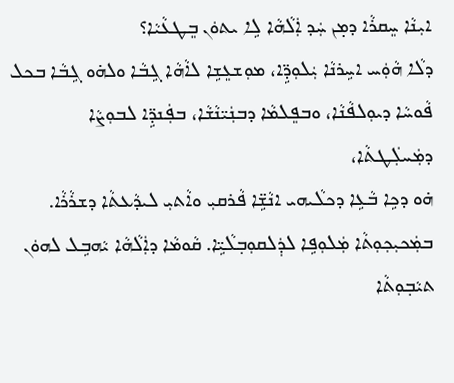ܐܝܼܢܵܐ ܚܸܩܪܵܐ ܕܡ̣ܢ ܚܲܕ ܐܲܠܵܗܵܐ ܠܹܐ ܝܬܘܿܢ ܒܸܛܥܵܝܵܐ؟
ܕܠܵܐ ܗܵܘܲܚ ܐܚܹܪܢܵܐ ܝܲܠܘܼܕܹ̈ܐ، ܡܘܼܫܥܸܫܹܐ ܠܐܵܗܵܐ ܓܹܒܵܐ ܘܠܗ̇ܘ ܓܹܒܵܐ ܒܟܠ ܦܵܘܚܵܐ ܕܝܘܼܠܦܵܢܵܐ، ܘܒܦܸܠܡܵܐ ܕܒܢܲܝ̈ܢܵܫܵܐ، ܒܦܲܢܕܹ̈ܐ ܠܒܘܼܨܵܐ ܕܡܲܚܠܲܛܬܵܐ،
ܗ̇ܘ ܕܟܹܐ ܒܵܥܹܐ ܕܟܠܵܝܗܝ ܐܢܵܫܹ̈ܐ ܦܵܪܩܝܼ ܘܐܵܬܝܼ ܠܝܕܵܥܬܵܐ ܕܫܪܵܪܵܐ.
ܒܡܲܟܝܼܟ݂ܘܼܬܵܐ ܡܲܠܘܼܦܹܐ ܠܕܲܠܩܘܼܒ݂ܠܵܝܹ̈ܐ. ܩܵܘܡܵܐ ܕܐܲܠܵܗܵܐ ܝܵܗܒܹܠ ܠܗܘܿܢ ܬܝܵܒ݂ܘܼܬܵܐ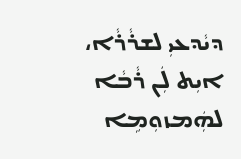ܕܝܵܕܥܝܼ ܠܫܪܵܪܵܐ،
ܐܝܼܬ ܠܲܢ ܪܵܒܵܐ ܠܗܲܡܙܘܼܡܹܐ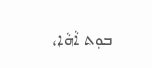ܒܘܼܬ ܐܵܗܵܐ،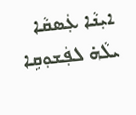ܐܝܼܢܵܐ ܥܲܣܩܵܐ ܝܠܵܗ̇ ܠܦܲܫܘܼܩܹܐ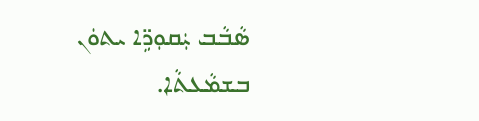ܣܵܒܵܒ ܝܲܩܘܼܪܹ̈ܐ ܝܬܘܿܢ ܒܫܡܵܥܬܵܐ.